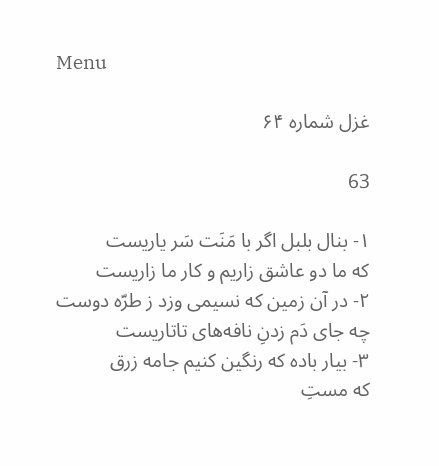Menu

غزل شماره ۶۴

63

۱- بنال بلبل اگر با مَنَت سَر یاریست
که ما دو عاشق زاریم و کار ما زاریست
۲- در آن زمین که نسیمی وزد ز طرّه دوست
چه جای دَم زدنِ نافه‌های تاتاریست
۳- بیار باده که رنگین کنیم جامه زرق
که مستِ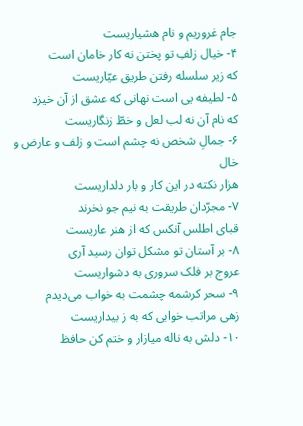جام غروریم و نام هشیاریست
۴- خیال زلفِ تو پختن نه کار خامان است
که زیر سلسله رفتن طریق عیّاریست
۵- لطیفه‌ یی است نهانی که عشق از آن خیزد
که نام آن نه لب لعل و خطّ زنگاریست
۶- جمالِ شخص نه چشم است و زلف و عارض و خال
هزار نکته در این کار و بار دلداریست
۷- مجرّدان طریقت به نیم جو نخرند
قبای اطلس آنکس که از هنر عاریست
۸- بر آستان تو مشکل توان رسید آری
عروج بر فلک سروری به دشواریست
۹- سحر کرشمه چشمت به خواب می‌دیدم
زهی مراتب خوابی که به ز بیداریست
۱۰- دلش به ناله میازار و ختم کن حافظ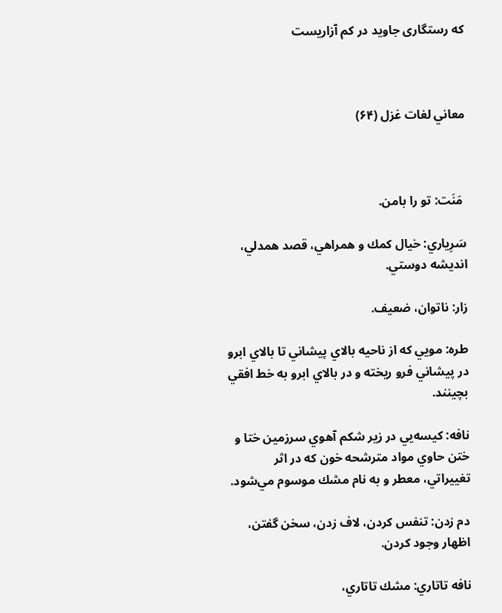که رستگاری جاوید در کم آزاریست



معاني لغات غزل (۶۴)



 مَنَت: تو را بامن.

سَرِياري: خيال كمك و همراهي، قصد همدلي، انديشه دوستي.

زار: ناتوان، ضعيف.

طره: مويي كه از ناحيه بالاي پيشاني تا بالاي ابرو در پيشاني فرو ريخته و در بالاي ابرو به خط افقي بچينند.

نافه: كيسه‌يي در زير شكم آهوي سرزمين ختا و ختن حاوي مواد مترشحه خون كه در اثر تغييراتي، معطر و به نام مشك موسوم مي‌شود.

دم زدن: تنفس كردن، لاف زدن، سخن گفتن، اظهار وجود كردن.

نافه تاتاري: مشك تاتاري،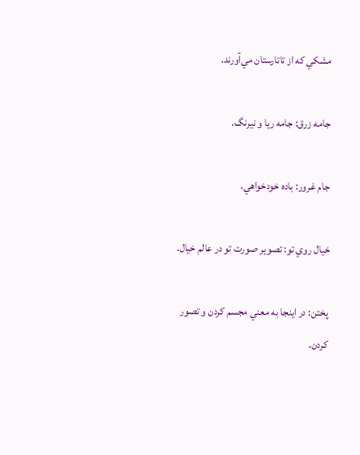مشكي كه از تاتارستان مي‌آورند.

جامه زرق: جامه ريا و نيرنگ.

جام غرور: باده خودخواهي.

خيال روي تو: تصوير صورت تو در عالم خيال.

پختن: در اينجا به معني مجسم كردن و تصور كردن.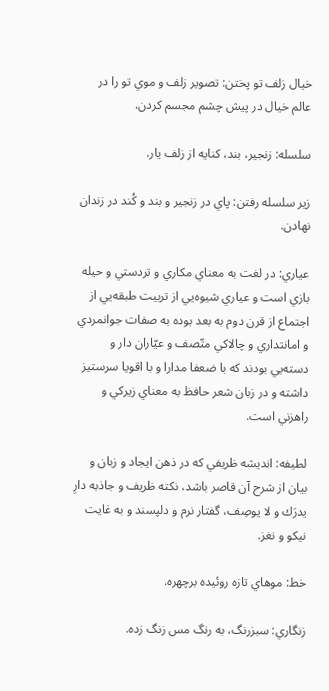خيال زلف تو پختن: تصوير زلف و موي تو را در عالم خيال در پيش چشم مجسم كردن.

سلسله: زنجير، بند، كنايه از زلف يار.

زير سلسله رفتن: پاي در زنجير و بند و كُند در زندان نهادن.

عياري: در لغت به معناي مكاري و تردستي و حيله بازي است و عياري شيوه‌يي از تربيت طبقه‌يي از اجتماع از قرن دوم به بعد بوده به صفات جوانمردي و امانتداري و چالاكي متّصف و عيّاران‌ دار و دسته‌يي بودند كه با ضعفا مدارا و با اقويا سرستيز داشته و در زبان شعر حافظ به معناي زيركي و راهزني است.

لطيفه: انديشه ظريفي كه در ذهن ايجاد و زبان و بيان از شرح آن قاصر باشد، نكته ظريف و جاذبه دارِ يدرَك و لا يوصِف، گفتار نرم و دلپسند و به غايت نيكو و نغز.

خط: موهاي تازه روئيده برچهره.

زنگاري: سبزرنگ، به رنگ مس زنگ زده.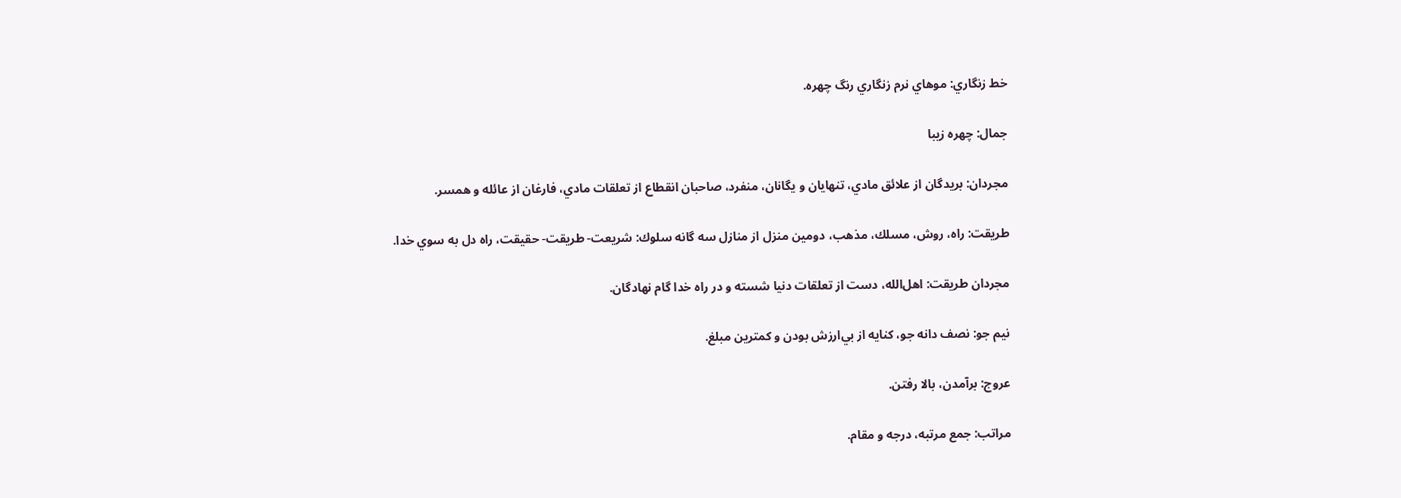خط زنگاري: موهاي نرم زنگاري رنگ چهره.

جمال: چهره زيبا

مجردان: بريدگان از علائق مادي، تنهايان و يگانان، منفرد، صاحبان انقطاع از تعلقات مادي، فارغان از عائله و همسر.

طريقت: راه، روش، مسلك، مذهب، دومين منزل از منازل سه گانه سلوك: شريعت- طريقت- حقيقت، راه دل به سوي خدا.

مجردان طريقت: اهل‌الله، دست از تعلقات دنيا شسته و در راه خدا گام نهادگان.

نيم جو: نصف دانه جو، كنايه از بي‌ارزش بودن و كمترين مبلغ.

عروج: برآمدن، بالا رفتن.

مراتب: جمع مرتبه، درجه و مقام.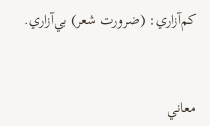كم‌آزاري: (ضرورت شعر) بي‌آزاري.



معاني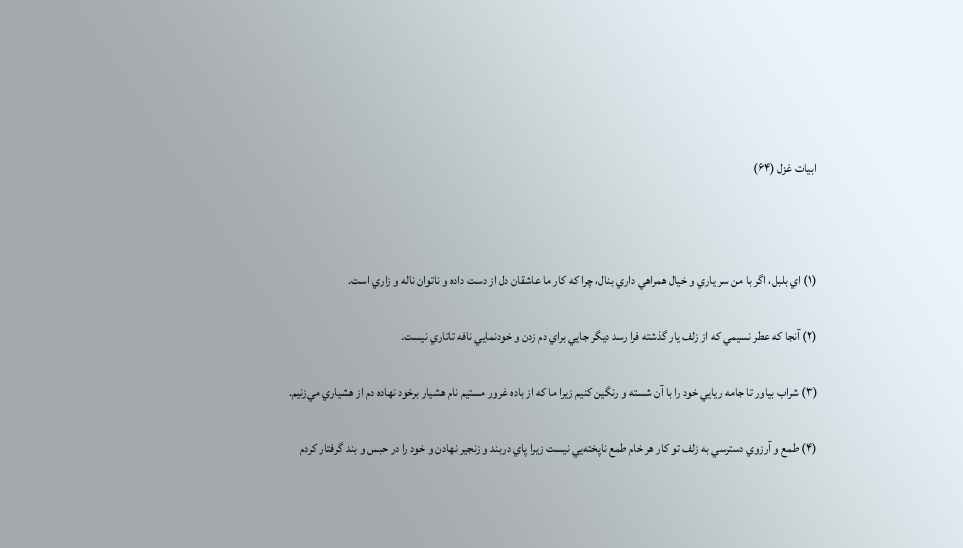ابيات غزل (۶۴)



(۱) اي بلبل، اگر با من سر ياري و خيال همراهي داري بنال، چرا كه كار ما عاشقان دل از دست داده و ناتوان ناله و زاري است.

(۲) آنجا كه عطر نسيمي كه از زلف يار گذشته فرا رسد ديگر جايي براي دم زدن و خودنمايي نافه تاتاري نيست.

(۳) شراب بياور تا جامه ريايي خود را با آن شسته و رنگين كنيم زيرا ما كه از باده غرور مستيم نام هشيار برخود نهاده دم از هشياري مي‌زنيم.

(۴) طمع و آرزوي دسترسي به زلف تو كار هر خام طمع ناپخته‌يي نيست زيرا پاي دربند و زنجير نهادن و خود را در حبس و بند گرفتار كردم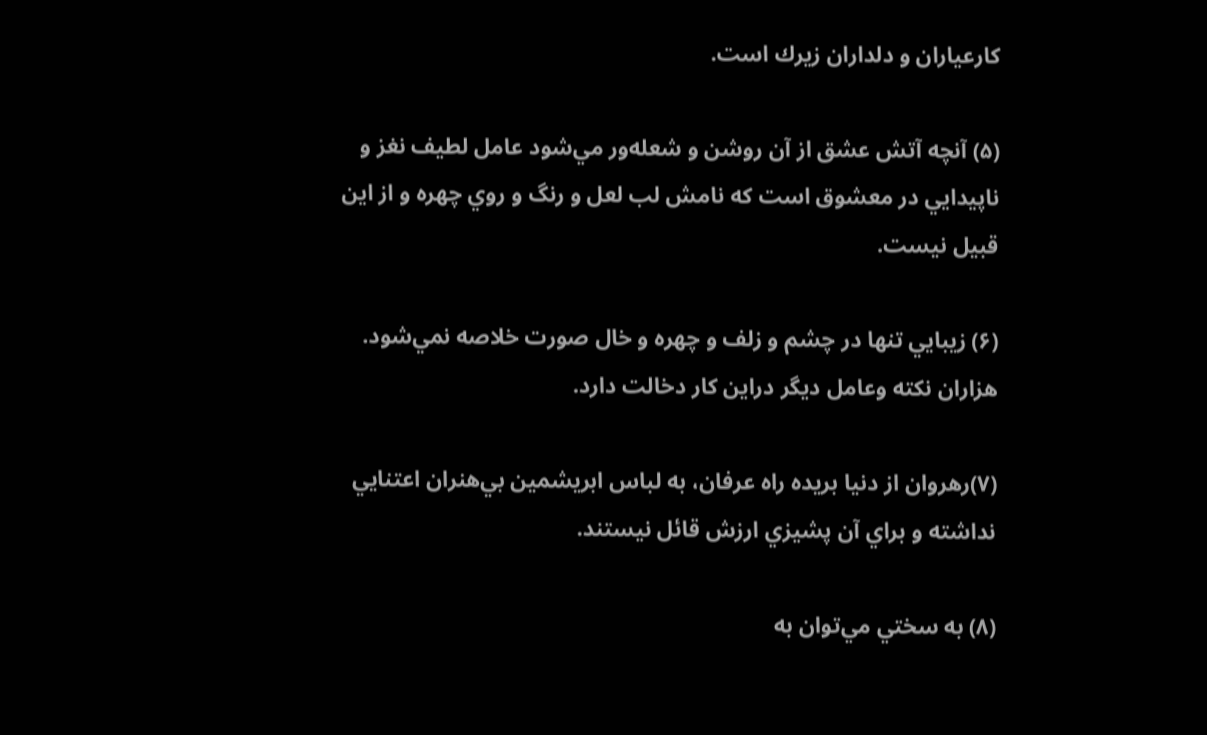كارعياران و دلداران زيرك است.

(۵) آنچه آتش عشق از آن روشن و شعله‌ور مي‌شود عامل لطيف نغز و ناپيدايي در معشوق است كه نامش لب لعل و رنگ و روي چهره و از اين قبيل نيست.

(۶) زيبايي تنها در چشم و زلف و چهره و خال صورت خلاصه نمي‌شود. هزاران نكته وعامل ديگر دراين كار دخالت دارد.

(۷)رهروان از دنيا بريده راه عرفان، به لباس ابريشمين بي‌هنران اعتنايي نداشته و براي آن پشيزي ارزش قائل نيستند.

(۸) به سختي مي‌توان به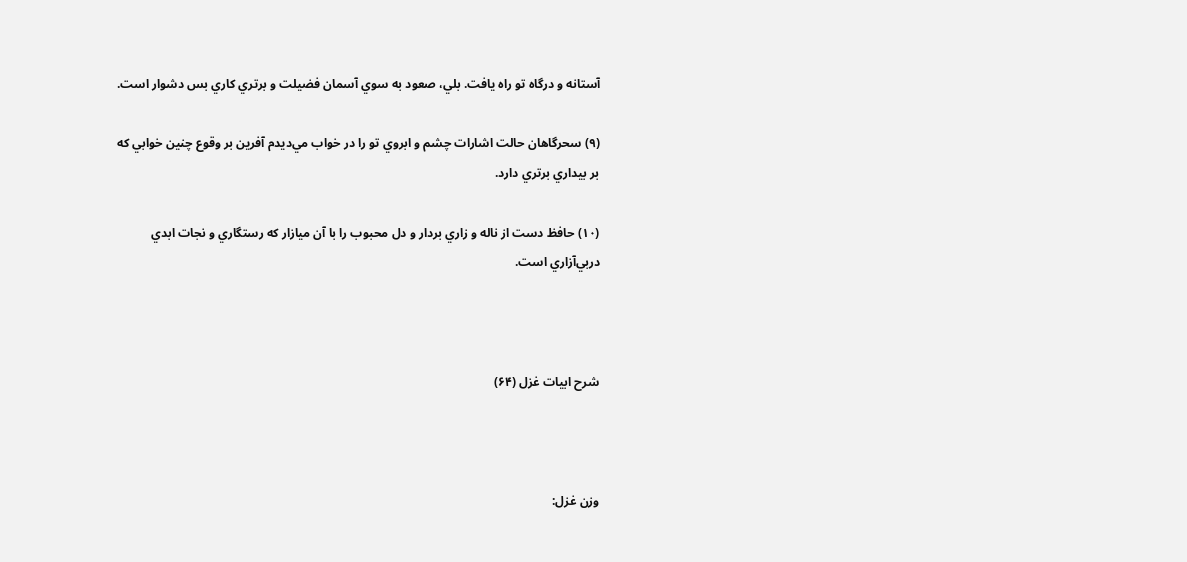آستانه و درگاه تو راه يافت. بلي، صعود به سوي آسمان فضيلت و برتري كاري بس دشوار است.

(۹) سحرگاهان حالت اشارات چشم و ابروي تو را در خواب مي‌ديدم آفرين بر وقوع چنين خوابي كه بر بيداري برتري دارد.

(۱۰) حافظ دست از ناله و زاري بردار و دل محبوب را با آن ميازار كه رستگاري و نجات ابدي دربي‌آزاري است.



شرح ابيات غزل (۶۴)



وزن غزل: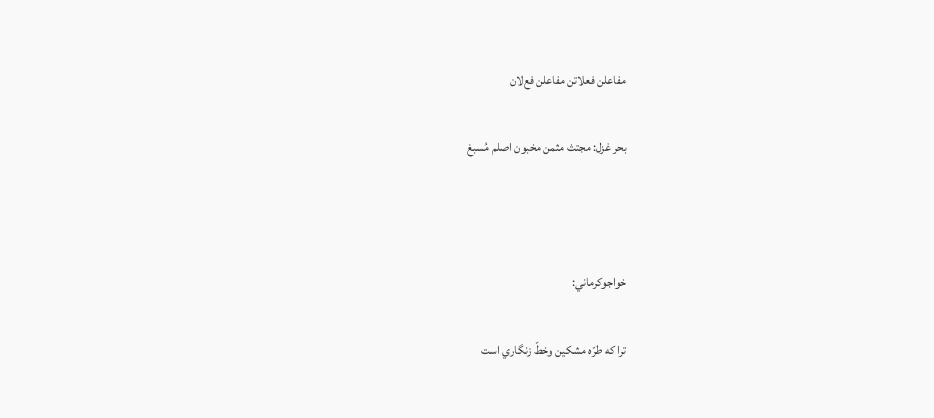مفاعلن فعلاتن مفاعلن فع‌لان

بحر غزل: مجتث مثمن مخبون اصلم مُسبغ



خواجو‌كرماني:

ترا كه طرّه‌ مشكين وخط‌ّ زنگاري است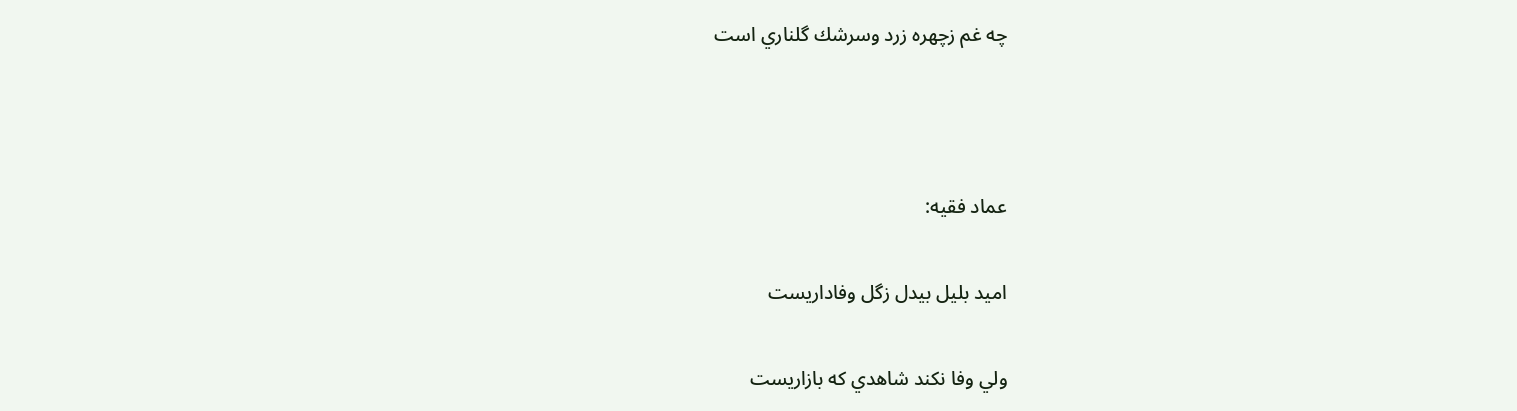چه غم زچهره زرد وسرشك گلناري است



عماد فقيه:

اميد بليل بيدل زگل وفاداريست

ولي وفا نكند شاهدي كه بازاريست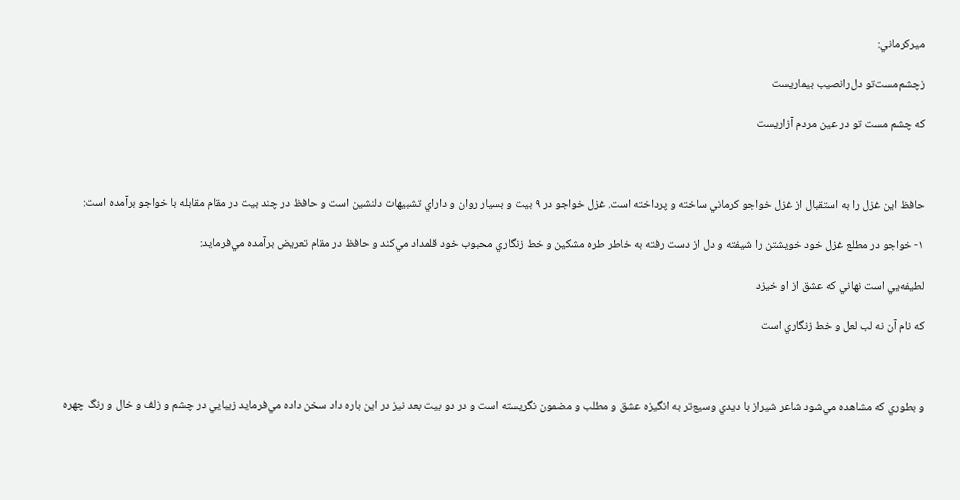ميركرماني:

زچشم‌مست‌تو دل‌رانصيب بيماريست

كه چشم مست تو در عين مردم آزاريست



حافظ اين غزل را به استقبال از غزل خواجو كرماني ساخته و پرداخته است. غزل خواجو در ۹ بيت و بسيار روان و داراي تشبيهات دلنشين است و حافظ در چند بيت در مقام مقابله با خواجو برآمده است:

۱- خواجو در مطلع غزل خود خويشتن را شيفته و دل از دست رفته به خاطر طره مشكين و خط زنگاري محبوب خود قلمداد مي‌كند و حافظ در مقام تعريض برآمده مي‌فرمايد:

لطيفه‌يي است نهاني كه عشق از او خيزد

كه نام آن نه لب لعل و خط زنگاري است



و بطوري كه مشاهده مي‌شود شاعر شيراز با ديدي وسيع‌تر به انگيزه عشق و مطلب و مضمون نگريسته است و در دو بيت بعد نيز در اين باره داد سخن داده مي‌فرمايد زيبايي در چشم و زلف و خال و رنگ چهره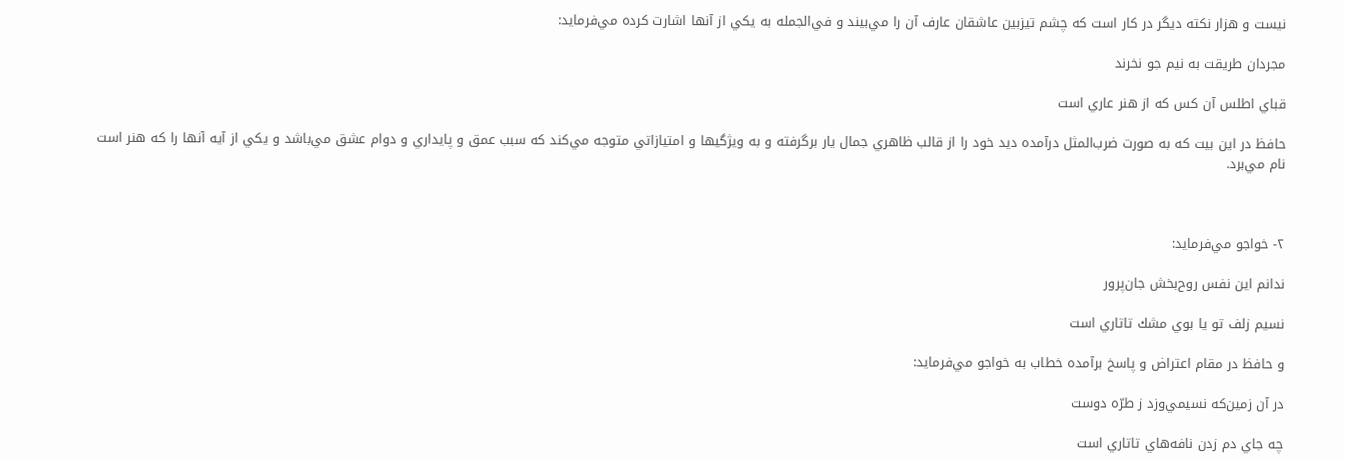نيست و هزار نكته ديگر در كار است كه چشم تيزبين عاشقان عارف آن را مي‌بيند و في‌الجمله به يكي از آنها اشارت كرده مي‌فرمايد:

مجردان طريقت به نيم جو نخرند

قباي اطلس آن كس كه از هنر عاري است

حافظ در اين بيت كه به صورت ضرب‌المثل درآمده ديد خود را از قالب ظاهري جمال يار برگرفته و به ويژگيها و امتيازاتي متوجه مي‌كند كه سبب عمق و پايداري و دوام عشق مي‌باشد و يكي از آيه آنها را كه هنر است نام مي‌برد.



۲- خواجو مي‌فرمايد:

ندانم اين نفس روح‌بخش جان‌پرور

نسيم زلف تو يا بوي مشك تاتاري است

و حافظ در مقام اعتراض و پاسخ برآمده خطاب به خواجو مي‌فرمايد:

در آن زمين‌كه نسيمي‌وزد ز طرّه دوست

چه جاي دم زدن نافه‌هاي تاتاري است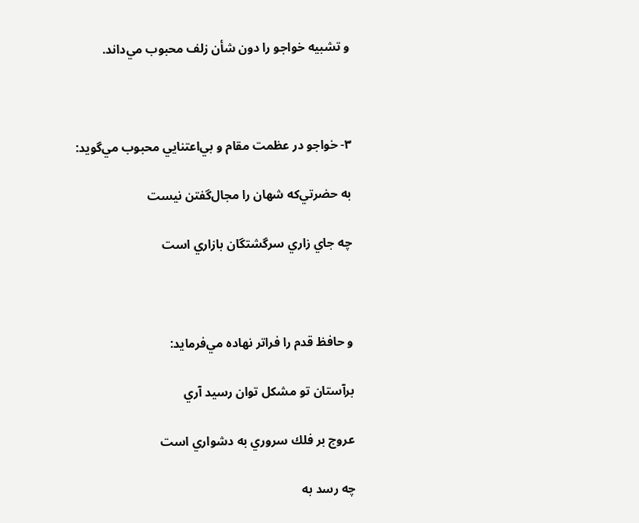و تشبيه خواجو را دون شأن زلف محبوب مي‌داند.



۳- خواجو در عظمت مقام و بي‌اعتنايي محبوب مي‌گويد:

به حضرتي‌كه شهان‌ را مجال‌گفتن نيست

چه جاي زاري سرگشتگان بازاري است



و حافظ قدم را فراتر نهاده مي‌فرمايد:

برآستان تو مشكل توان رسيد آري

عروج بر فلك سروري به دشواري است

چه رسد به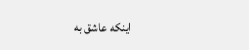اينكه عاشق به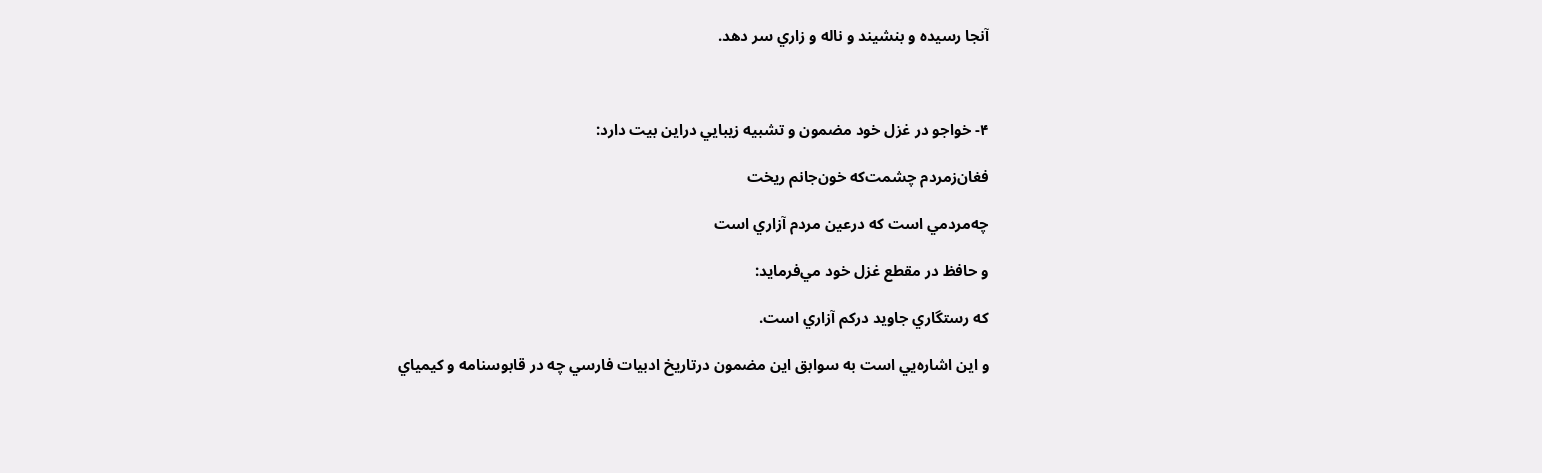آنجا رسيده و بنشيند و ناله و زاري سر دهد.



۴- خواجو در غزل خود مضمون و تشبيه زيبايي دراين بيت دارد:

فغان‌زمردم چشمت‌كه خون‌جانم ريخت

چه‌مردمي است كه در‌عين مردم آزاري است

و حافظ در مقطع غزل خود مي‌فرمايد:

كه رستگاري جاويد دركم آزاري است.

و اين اشاره‌يي است به سوابق اين مضمون درتاريخ ادبيات فارسي چه در قابوسنامه و كيمياي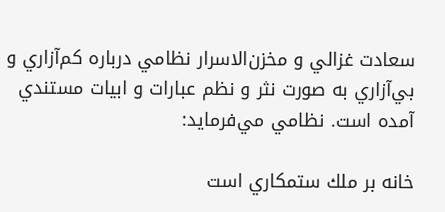سعادت غزالي و مخزن‌الاسرار نظامي درباره كم‌آزاري و بي‌آزاري به صورت نثر و نظم عبارات و ابيات مستندي آمده است. نظامي مي‌فرمايد:

خانه بر ملك ستمكاري است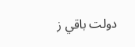دولت باقي ز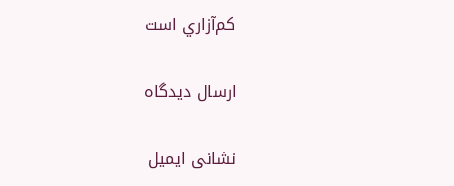كم‌آزاري است

ارسال دیدگاه

نشانی ایمیل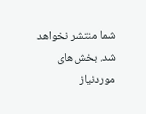شما منتشر نخواهد شد. بخش‌های موردنیاز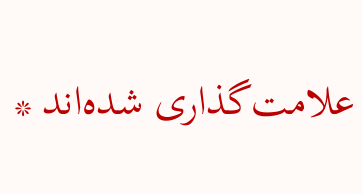علامت‌گذاری شده‌اند *